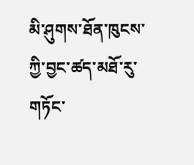མི་ཤུགས་ཐོན་ཁུངས་ཀྱི་བྱང་ཚད་མཐོ་རུ་གཏོང་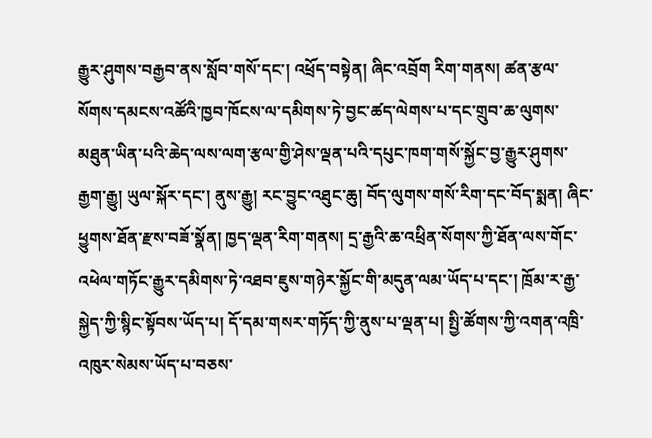རྒྱུར་ཤུགས་བརྒྱབ་ནས་སློབ་གསོ་དང་། འཕྲོད་བསྟེན། ཞིང་འབྲོག རིག་གནས། ཚན་རྩལ་སོགས་དམངས་འཚོའི་ཁྱབ་ཁོངས་ལ་དམིགས་ཏེ་བྱང་ཚད་ལེགས་པ་དང་གྲུབ་ཆ་ལུགས་མཐུན་ཡིན་པའི་ཆེད་ལས་ལག་རྩལ་གྱི་ཤེས་ལྡན་པའི་དཔུང་ཁག་གསོ་སྐྱོང་བྱ་རྒྱུར་ཤུགས་རྒྱག་རྒྱུ། ཡུལ་སྐོར་དང་། ནུས་རྒྱུ། རང་བྱུང་འཐུང་ཆུ། བོད་ལུགས་གསོ་རིག་དང་བོད་སྨན། ཞིང་ཕྱུགས་ཐོན་རྫས་བཟོ་སྣོན། ཁྱད་ལྡན་རིག་གནས། དྲ་རྒྱའི་ཆ་འཕྲིན་སོགས་ཀྱི་ཐོན་ལས་གོང་འཕེལ་གཏོང་རྒྱུར་དམིགས་ཏེ་འཐབ་ཇུས་གཉེར་སྐྱོང་གི་མདུན་ལམ་ཡོད་པ་དང་། ཁྲོམ་ར་རྒྱ་སྐྱེད་ཀྱི་སྙིང་སྟོབས་ཡོད་པ། དོ་དམ་གསར་གཏོད་ཀྱི་ནུས་པ་ལྡན་པ། སྤྱི་ཚོགས་ཀྱི་འགན་འཁྲི་འཁུར་སེམས་ཡོད་པ་བཅས་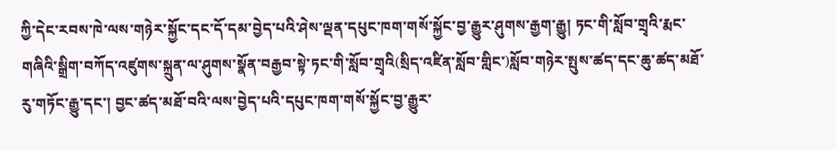ཀྱི་དེང་རབས་ཁེ་ལས་གཉེར་སྐྱོང་དང་དོ་དམ་བྱེད་པའི་ཤེས་ལྡན་དཔུང་ཁག་གསོ་སྐྱོང་བྱ་རྒྱུར་ཤུགས་རྒྱག་རྒྱུ། ཏང་གི་སློབ་གྲྭའི་རྨང་གཞིའི་སྒྲིག་བཀོད་འཛུགས་སྐྲུན་ལ་ཤུགས་སྣོན་བརྒྱབ་སྟེ་ཏང་གི་སློབ་གྲྭའི(སྲིད་འཛིན་སློབ་གླིང་)སློབ་གཉེར་སྤུས་ཚད་དང་ཆུ་ཚད་མཐོ་རུ་གཏོང་རྒྱུ་དང་། བྱང་ཚད་མཐོ་བའི་ལས་བྱེད་པའི་དཔུང་ཁག་གསོ་སྐྱོང་བྱ་རྒྱུར་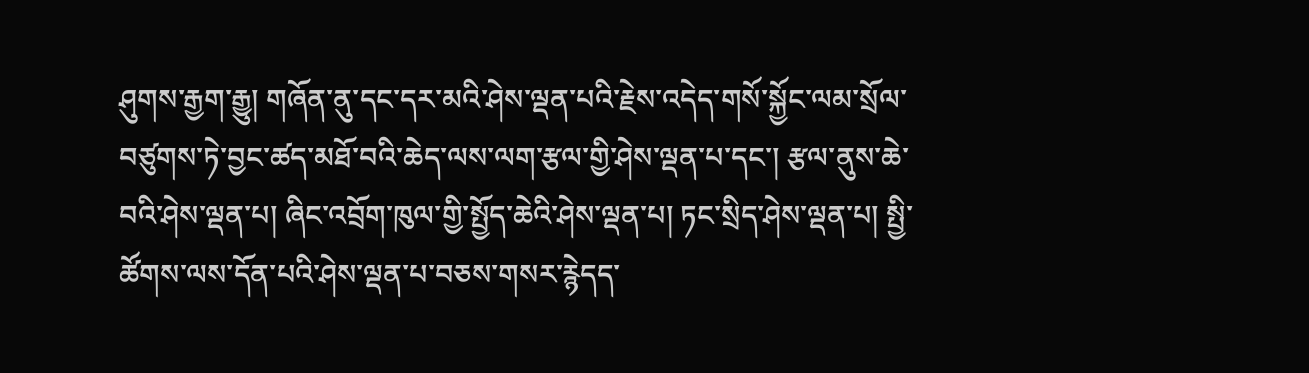ཤུགས་རྒྱག་རྒྱུ། གཞོན་ནུ་དང་དར་མའི་ཤེས་ལྡན་པའི་རྗེས་འདེད་གསོ་སྐྱོང་ལམ་སྲོལ་བཙུགས་ཏེ་བྱང་ཚད་མཐོ་བའི་ཆེད་ལས་ལག་རྩལ་གྱི་ཤེས་ལྡན་པ་དང་། རྩལ་ནུས་ཆེ་བའི་ཤེས་ལྡན་པ། ཞིང་འབྲོག་ཁུལ་གྱི་སྤྱོད་ཆེའི་ཤེས་ལྡན་པ། ཏང་སྲིད་ཤེས་ལྡན་པ། སྤྱི་ཚོགས་ལས་དོན་པའི་ཤེས་ལྡན་པ་བཅས་གསར་རྙེདད་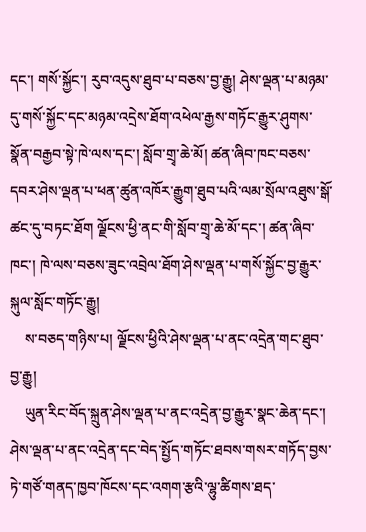དང་། གསོ་སྐྱོང་། རུབ་འདུས་ཐུབ་པ་བཅས་བྱ་རྒྱུ། ཤེས་ལྡན་པ་མཉམ་དུ་གསོ་སྐྱོང་དང་མཉམ་འདྲེས་ཐོག་འཕེལ་རྒྱས་གཏོང་རྒྱུར་ཤུགས་སྣོན་བརྒྱབ་སྟེ་ཁེ་ལས་དང་། སློབ་གྲྭ་ཆེ་མོ། ཚན་ཞིབ་ཁང་བཅས་དབར་ཤེས་ལྡན་པ་ཕན་ཚུན་འཁོར་རྒྱུག་ཐུབ་པའི་ལམ་སྲོལ་འཐུས་སྒོ་ཚང་དུ་བཏང་ཐོག ལྗོངས་ཕྱི་ནང་གི་སློབ་གྲྭ་ཆེ་མོ་དང་། ཚན་ཞིབ་ཁང་། ཁེ་ལས་བཅས་ཟུང་འབྲེལ་ཐོག་ཤེས་ལྡན་པ་གསོ་སྐྱོང་བྱ་རྒྱུར་སྐུལ་སློང་གཏོང་རྒྱུ།
    ས་བཅད་གཉིས་པ། ལྗོངས་ཕྱིའི་ཤེས་ལྡན་པ་ནང་འདྲེན་གང་ཐུབ་བྱ་རྒྱུ།
    ཡུན་རིང་བོད་སྐྲུན་ཤེས་ལྡན་པ་ནང་འདྲེན་བྱ་རྒྱུར་སྣང་ཆེན་དང་། ཤེས་ལྡན་པ་ནང་འདྲེན་དང་བེད་སྤྱོད་གཏོང་ཐབས་གསར་གཏོད་བྱས་ཏེ་གཙོ་གནད་ཁྱབ་ཁོངས་དང་འགག་རྩའི་ལྷུ་ཚིགས་ཐད་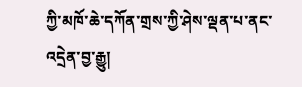ཀྱི་མཁོ་ཆེ་དཀོན་གྲས་ཀྱི་ཤེས་ལྡན་པ་ནང་འདྲེན་བྱ་རྒྱུ།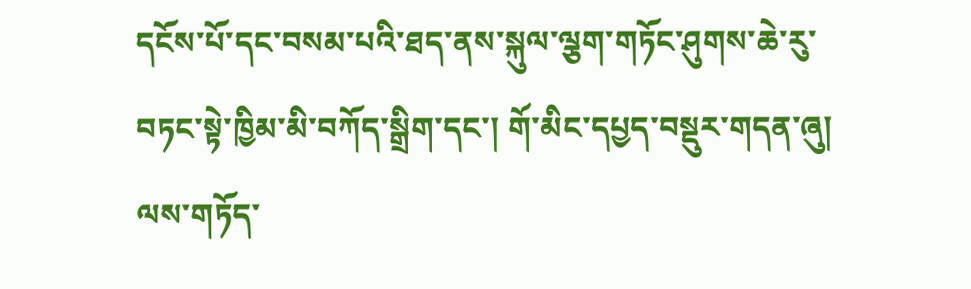དངོས་པོ་དང་བསམ་པའི་ཐད་ནས་སྐུལ་ལྕག་གཏོང་ཤུགས་ཆེ་རུ་བཏང་སྟེ་ཁྱིམ་མི་བཀོད་སྒྲིག་དང་། གོ་མིང་དཔྱད་བསྡུར་གདན་ཞུ། ལས་གཏོད་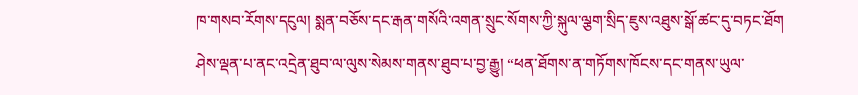ཁ་གསབ་རོགས་དངུལ། སྨན་བཅོས་དང་རྒན་གསོའི་འགན་སྲུང་སོགས་ཀྱི་སྐུལ་ལྕག་སྲིད་ཇུས་འཐུས་སྒོ་ཚང་དུ་བཏང་ཐོག ཤེས་ལྡན་པ་ནང་འདྲེན་ཐུབ་ལ་ལུས་སེམས་གནས་ཐུབ་པ་བྱ་རྒྱུ། “ཕན་ཐོགས་ན་གཏོགས་ཁོངས་དང་གནས་ཡུལ་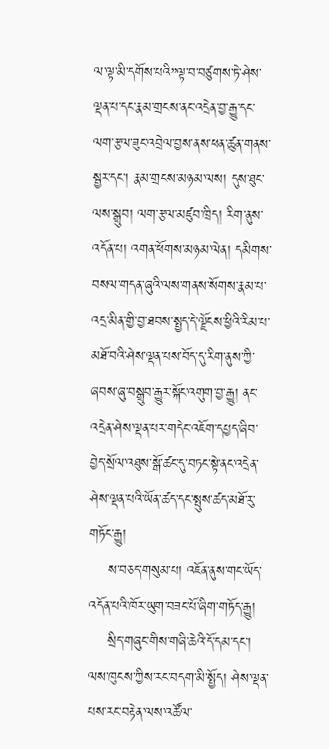ལ་ལྟ་མི་དགོས་པའི”ལྟ་བ་བཙུགས་ཏེ་ཤེས་ལྡན་པ་དང་རྣམ་གྲངས་ནང་འདྲེན་བྱ་རྒྱུ་དང་ལག་རྩལ་ཟུང་འབྲེལ་བྱས་ནས་ཕན་ཚུན་གནས་སྦྱར་དང་། རྣམ་གྲངས་མཉམ་ལས། དུས་ཐུང་ལས་སྒྲུབ། ལག་རྩལ་མཛུབ་ཁྲིད། རིག་ནུས་འདོན་པ། འགན་ཕོགས་མཉམ་ལེན། དམིགས་བསལ་གདན་ཞུའི་ལས་གནས་སོགས་རྣམ་པ་འདྲ་མིན་གྱི་བྱ་ཐབས་སྤྱད་དེ་ལྗོངས་ཕྱིའི་རིམ་པ་མཐོ་བའི་ཤེས་ལྡན་པས་བོད་དུ་རིག་ནུས་ཀྱི་ཞབས་ཞུ་བསྒྲུབ་རྒྱུར་སྐོང་འགུག་བྱ་རྒྱུ། ནང་འདྲེན་ཤེས་ལྡན་པར་གདེང་འཇོག་དཔྱད་ཞིབ་བྱེད་སྲོལ་འཐུས་སྒོ་ཚང་དུ་བཏང་སྟེ་ནང་འདྲེན་ཤེས་ལྡན་པའི་ཡོན་ཚད་དང་སྤུས་ཚད་མཐོ་རུ་གཏོང་རྒྱུ།
    ས་བཅད་གསུམ་པ། འཇོན་ནུས་གང་ཡོད་འདོན་པའི་ཁོར་ཡུག་བཟང་པོ་ཞིག་གཏོད་རྒྱུ།
    སྲིད་གཞུང་གིས་གཞི་ཆེའི་དོ་དམ་དང་། ལས་ཁུངས་ཀྱིས་རང་བདག་མི་སྤྱོད། ཤེས་ལྡན་པས་རང་བརྟེན་ལས་འཚོལ་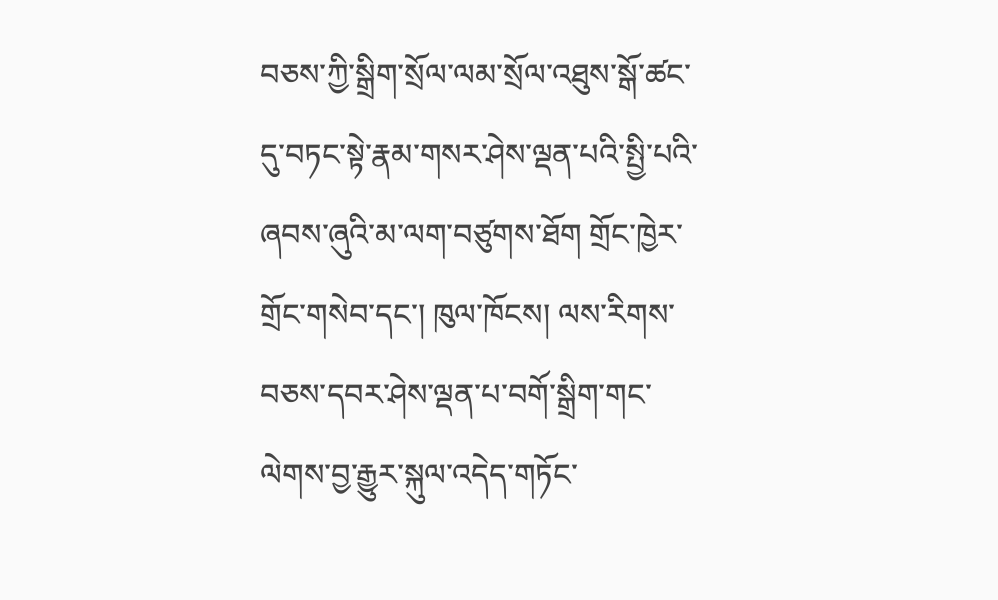བཅས་ཀྱི་སྒྲིག་སྲོལ་ལམ་སྲོལ་འཐུས་སྒོ་ཚང་དུ་བཏང་སྟེ་རྣམ་གསར་ཤེས་ལྡན་པའི་སྤྱི་པའི་ཞབས་ཞུའི་མ་ལག་བཙུགས་ཐོག གྲོང་ཁྱེར་གྲོང་གསེབ་དང་། ཁུལ་ཁོངས། ལས་རིགས་བཅས་དབར་ཤེས་ལྡན་པ་བགོ་སྒྲིག་གང་ལེགས་བྱ་རྒྱུར་སྐུལ་འདེད་གཏོང་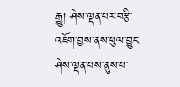རྒྱུ། ཤེས་ལྡན་པར་བརྩི་འཇོག་བྱས་ནས་ཕུལ་བྱུང་ཤེས་ལྡན་པས་ནུས་པ་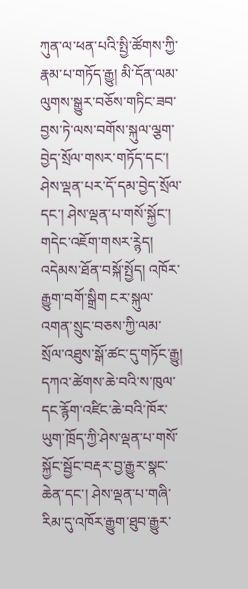ཀུན་ལ་ཕན་པའི་སྤྱི་ཚོགས་ཀྱི་རྣམ་པ་གཏོད་རྒྱུ། མི་དོན་ལམ་ལུགས་སྒྱུར་བཅོས་གཏིང་ཟབ་བྱས་ཏེ་ལས་བགོས་སྐུལ་ལྕག་བྱེད་སྲོལ་གསར་གཏོད་དང་། ཤེས་ལྡན་པར་དོ་དམ་བྱེད་སྲོལ་དང་། ཤེས་ལྡན་པ་གསོ་སྐྱོང་། གདེང་འཇོག་གསར་ཪྙེད། འདེམས་ཐོན་བསྐོ་སྤྱོད། འཁོར་རྒྱུག་བགོ་སྒྲིག ངར་སྐུལ་འགན་སྲུང་བཅས་ཀྱི་ལམ་སྲོལ་འཐུས་སྒོ་ཚང་དུ་གཏོང་རྒྱུ། དཀའ་ཚེགས་ཆེ་བའི་ས་ཁུལ་དང་རྙོག་འཛིང་ཆེ་བའི་ཁོར་ཡུག་ཁྲོད་ཀྱི་ཤེས་ལྡན་པ་གསོ་སྐྱོང་སྦྱོང་བརྡར་བྱ་རྒྱུར་སྣང་ཆེན་དང་། ཤེས་ལྡན་པ་གཞི་རིམ་དུ་འཁོར་རྒྱུག་ཐུབ་རྒྱུར་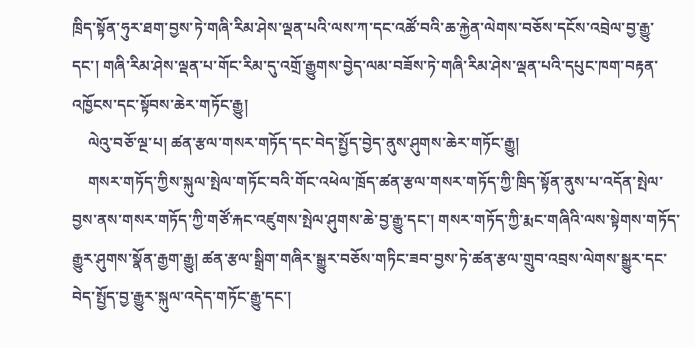ཁྲིད་སྟོན་ཧུར་ཐག་བྱས་ཏེ་གཞི་རིམ་ཤེས་ལྡན་པའི་ལས་ཀ་དང་འཚོ་བའི་ཆ་རྐྱེན་ལེགས་བཅོས་དངོས་འབྲེལ་བྱ་རྒྱུ་དང་། གཞི་རིམ་ཤེས་ལྡན་པ་གོང་རིམ་དུ་འགྲོ་རྒྱུགས་བྱེད་ལམ་བཟོས་ཏེ་གཞི་རིམ་ཤེས་ལྡན་པའི་དཔུང་ཁག་བརྟན་འཁྱོངས་དང་སྟོབས་ཆེར་གཏོང་རྒྱུ།
    ལེའུ་བཅོ་ལྔ་པ། ཚན་རྩལ་གསར་གཏོད་དང་བེད་སྤྱོད་བྱེད་ནུས་ཤུགས་ཆེར་གཏོང་རྒྱུ།
    གསར་གཏོད་ཀྱིས་སྐུལ་སྤེལ་གཏོང་བའི་གོང་འཕེལ་ཁྲོད་ཚན་རྩལ་གསར་གཏོད་ཀྱི་ཁྲིད་སྟོན་ནུས་པ་འདོན་སྤེལ་བྱས་ནས་གསར་གཏོད་ཀྱི་གཙོ་རྐང་འཛུགས་སྤེལ་ཤུགས་ཆེ་བྱ་རྒྱུ་དང་། གསར་གཏོད་ཀྱི་རྨང་གཞིའི་ལས་སྟེགས་གཏོད་རྒྱུར་ཤུགས་སྣོན་རྒྱག་རྒྱུ། ཚན་རྩལ་སྒྲིག་གཞིར་སྒྱུར་བཅོས་གཏིང་ཟབ་བྱས་ཏེ་ཚན་རྩལ་གྲུབ་འབྲས་ལེགས་སྒྱུར་དང་བེད་སྤྱོད་བྱ་རྒྱུར་སྐུལ་འདེད་གཏོང་རྒྱུ་དང་།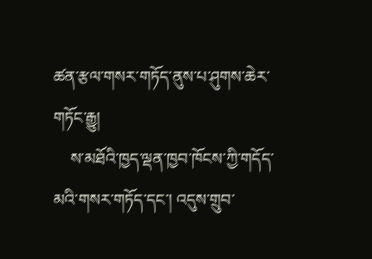ཚན་རྩལ་གསར་གཏོད་ནུས་པ་ཤུགས་ཆེར་གཏོང་རྒྱུ།
    ས་མཐོའི་ཁྱད་ལྡན་ཁྱབ་ཁོངས་ཀྱི་གདོད་མའི་གསར་གཏོད་དང་། འདུས་གྲུབ་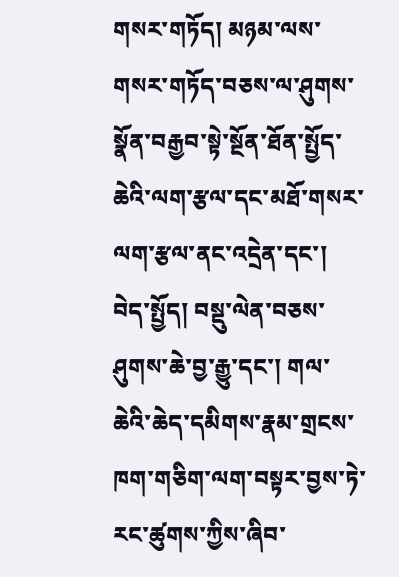གསར་གཏོད། མཉམ་ལས་གསར་གཏོད་བཅས་ལ་ཤུགས་སྣོན་བརྒྱབ་སྟེ་སྔོན་ཐོན་སྤྱོད་ཆེའི་ལག་རྩལ་དང་མཐོ་གསར་ལག་རྩལ་ནང་འདྲེན་དང་། བེད་སྤྱོད། བསྡུ་ལེན་བཅས་ཤུགས་ཆེ་བྱ་རྒྱུ་དང་། གལ་ཆེའི་ཆེད་དམིགས་རྣམ་གྲངས་ཁག་གཅིག་ལག་བསྟར་བྱས་ཏེ་རང་ཚུགས་ཀྱིས་ཞིབ་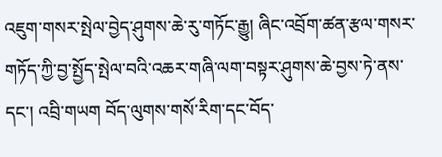འཇུག་གསར་སྤེལ་བྱེད་ཤུགས་ཆེ་རུ་གཏོང་རྒྱུ། ཞིང་འབྲོག་ཚན་རྩལ་གསར་གཏོད་ཀྱི་བྱ་སྤྱོད་སྤེལ་བའི་འཆར་གཞི་ལག་བསྟར་ཤུགས་ཆེ་བྱས་ཏེ་ནས་དང་། འབྲི་གཡག བོད་ལུགས་གསོ་རིག་དང་བོད་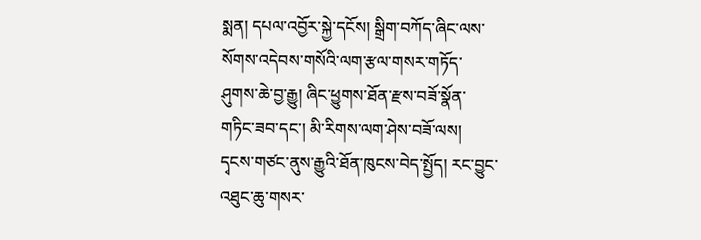སྨན། དཔལ་འབྱོར་སྐྱེ་དངོས། སྒྲིག་བཀོད་ཞིང་ལས་སོགས་འདེབས་གསོའི་ལག་རྩལ་གསར་གཏོད་ཤུགས་ཆེ་བྱ་རྒྱུ། ཞིང་ཕྱུགས་ཐོན་རྫས་བཟོ་སྣོན་གཏིང་ཟབ་དང་། མི་རིགས་ལག་ཤེས་བཟོ་ལས། དྭངས་གཙང་ནུས་རྒྱུའི་ཐོན་ཁུངས་བེད་སྤྱོད། རང་བྱུང་འཐུང་ཆུ་གསར་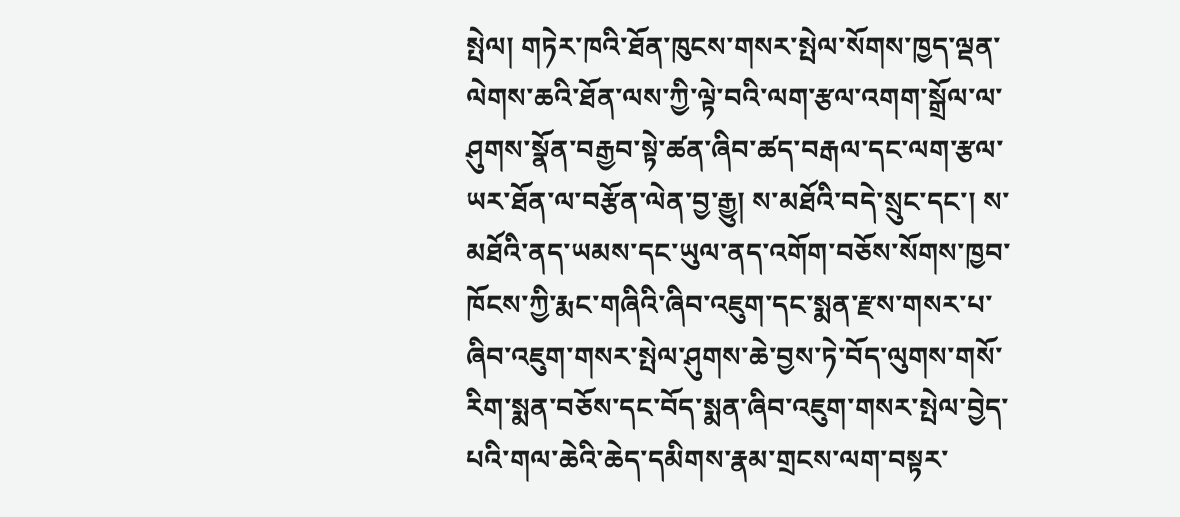སྤེལ། གཏེར་ཁའི་ཐོན་ཁུངས་གསར་སྤེལ་སོགས་ཁྱད་ལྡན་ལེགས་ཆའི་ཐོན་ལས་ཀྱི་ལྟེ་བའི་ལག་རྩལ་འགག་སྒྲོལ་ལ་ཤུགས་སྣོན་བརྒྱབ་སྟེ་ཚན་ཞིབ་ཚད་བརྒལ་དང་ལག་རྩལ་ཡར་ཐོན་ལ་བརྩོན་ལེན་བྱ་རྒྱུ། ས་མཐོའི་བདེ་སྲུང་དང་། ས་མཐོའི་ནད་ཡམས་དང་ཡུལ་ནད་འགོག་བཅོས་སོགས་ཁྱབ་ཁོངས་ཀྱི་རྨང་གཞིའི་ཞིབ་འཇུག་དང་སྨན་རྫས་གསར་པ་ཞིབ་འཇུག་གསར་སྤེལ་ཤུགས་ཆེ་བྱས་ཏེ་བོད་ལུགས་གསོ་རིག་སྨན་བཅོས་དང་བོད་སྨན་ཞིབ་འཇུག་གསར་སྤེལ་བྱེད་པའི་གལ་ཆེའི་ཆེད་དམིགས་རྣམ་གྲངས་ལག་བསྟར་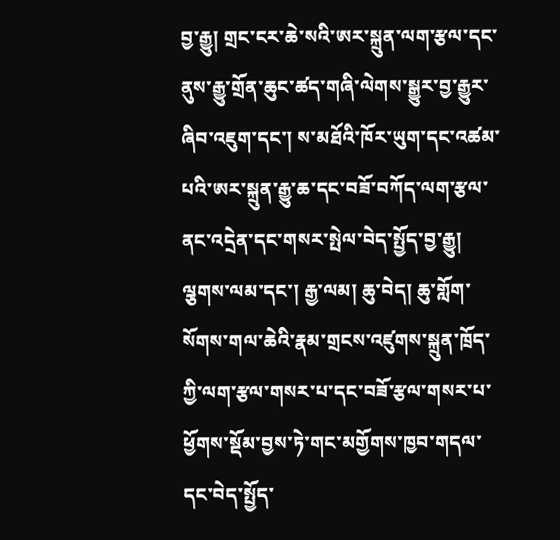བྱ་རྒྱུ། གྲང་ངར་ཆེ་སའི་ཨར་སྐྲུན་ལག་རྩལ་དང་ནུས་རྒྱུ་གྲོན་ཆུང་ཚད་གཞི་ལེགས་སྒྱུར་བྱ་རྒྱུར་ཞིབ་འཇུག་དང་། ས་མཐོའི་ཁོར་ཡུག་དང་འཚམ་པའི་ཨར་སྐྲུན་རྒྱུ་ཆ་དང་བཟོ་བཀོད་ལག་རྩལ་ནང་འདྲེན་དང་གསར་སྤེལ་བེད་སྤྱོད་བྱ་རྒྱུ། ལྕགས་ལམ་དང་། རྒྱ་ལམ། ཆུ་བེད། ཆུ་གློག་སོགས་གལ་ཆེའི་རྣམ་གྲངས་འཛུགས་སྐྲུན་ཁྲོད་ཀྱི་ལག་རྩལ་གསར་པ་དང་བཟོ་རྩལ་གསར་པ་ཕྱོགས་སྡོམ་བྱས་ཏེ་གང་མགྱོགས་ཁྱབ་གདལ་དང་བེད་སྤྱོད་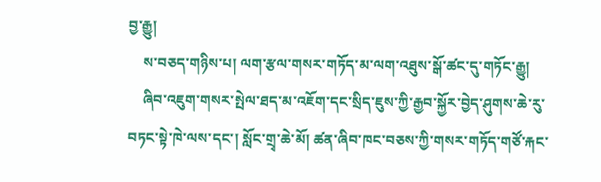བྱ་རྒྱུ།
    ས་བཅད་གཉིས་པ། ལག་རྩལ་གསར་གཏོད་མ་ལག་འཐུས་སྒོ་ཚང་དུ་གཏོང་རྒྱུ།
    ཞིབ་འཇུག་གསར་སྤེལ་ཐད་མ་འཇོག་དང་སྲིད་ཇུས་ཀྱི་རྒྱབ་སྐྱོར་བྱེད་ཤུགས་ཆེ་རུ་བཏང་སྟེ་ཁེ་ལས་དང་། སློང་གྲྭ་ཆེ་མོ། ཚན་ཞིབ་ཁང་བཅས་ཀྱི་གསར་གཏོད་གཙོ་རྐང་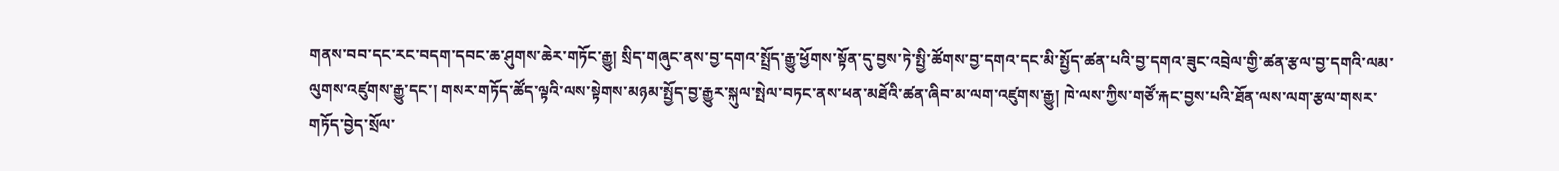གནས་བབ་དང་རང་བདག་དབང་ཆ་ཤུགས་ཆེར་གཏོང་རྒྱུ། སྲིད་གཞུང་ནས་བྱ་དགའ་སྤྲོད་རྒྱུ་ཕྱོགས་སྟོན་དུ་བྱས་ཏེ་སྤྱི་ཚོགས་བྱ་དགའ་དང་མི་སྤྱོད་ཚན་པའི་བྱ་དགའ་ཟུང་འབྲེལ་གྱི་ཚན་རྩལ་བྱ་དགའི་ལམ་ལུགས་འཛུགས་རྒྱུ་དང་། གསར་གཏོད་ཚོད་ལྟའི་ལས་སྟེགས་མཉམ་སྤྱོད་བྱ་རྒྱུར་སྐུལ་སྤེལ་བཏང་ནས་ཕན་མཐོའི་ཚན་ཞིབ་མ་ལག་འཛུགས་རྒྱུ། ཁེ་ལས་ཀྱིས་གཙོ་རྐང་བྱས་པའི་ཐོན་ལས་ལག་རྩལ་གསར་གཏོད་བྱེད་སྲོལ་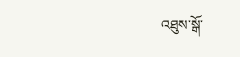འཐུས་སྒོ་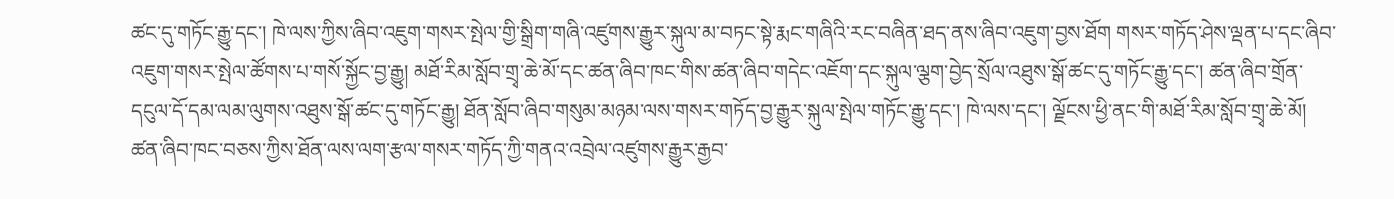ཚང་དུ་གཏོང་རྒྱུ་དང་། ཁེ་ལས་ཀྱིས་ཞིབ་འཇུག་གསར་སྤེལ་གྱི་སྒྲིག་གཞི་འཛུགས་རྒྱུར་སྐུལ་མ་བཏང་སྟེ་རྨང་གཞིའི་རང་བཞིན་ཐད་ནས་ཞིབ་འཇུག་བྱས་ཐོག གསར་གཏོད་ཤེས་ལྡན་པ་དང་ཞིབ་འཇུག་གསར་སྤེལ་ཚོགས་པ་གསོ་སྐྱོང་བྱ་རྒྱུ། མཐོ་རིམ་སློབ་གྲྭ་ཆེ་མོ་དང་ཚན་ཞིབ་ཁང་གིས་ཚན་ཞིབ་གདེང་འཇོག་དང་སྐུལ་ལྕག་བྱེད་སྲོལ་འཐུས་སྒོ་ཚང་དུ་གཏོང་རྒྱུ་དང་། ཚན་ཞིབ་གྲོན་དངུལ་དོ་དམ་ལམ་ལུགས་འཐུས་སྒོ་ཚང་དུ་གཏོང་རྒྱུ། ཐོན་སློབ་ཞིབ་གསུམ་མཉམ་ལས་གསར་གཏོད་བྱ་རྒྱུར་སྐུལ་སྤེལ་གཏོང་རྒྱུ་དང་། ཁེ་ལས་དང་། ལྗོངས་ཕྱི་ནང་གི་མཐོ་རིམ་སློབ་གྲྭ་ཆེ་མོ། ཚན་ཞིབ་ཁང་བཅས་ཀྱིས་ཐོན་ལས་ལག་རྩལ་གསར་གཏོད་ཀྱི་གནའ་འབྲེལ་འཛུགས་རྒྱུར་རྒྱབ་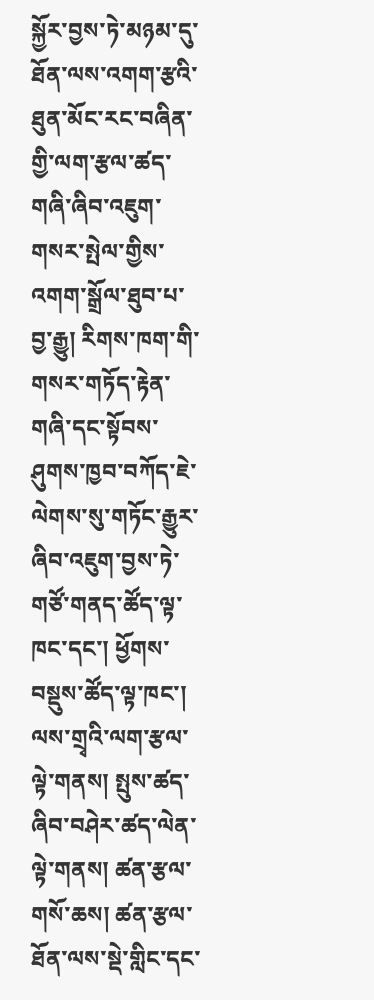སྐྱོར་བྱས་ཏེ་མཉམ་དུ་ཐོན་ལས་འགག་རྩའི་ཐུན་མོང་རང་བཞིན་གྱི་ལག་རྩལ་ཚད་གཞི་ཞིབ་འཇུག་གསར་སྤེལ་གྱིས་འགག་སྒྲོལ་ཐུབ་པ་བྱ་རྒྱུ། རིགས་ཁག་གི་གསར་གཏོད་རྟེན་གཞི་དང་སྟོབས་ཤུགས་ཁྱབ་བཀོད་ཇེ་ལེགས་སུ་གཏོང་རྒྱུར་ཞིབ་འཇུག་བྱས་ཏེ་གཙོ་གནད་ཚོད་ལྟ་ཁང་དང་། ཕྱོགས་བསྡུས་ཚོད་ལྟ་ཁང་། ལས་གྲྭའི་ལག་རྩལ་ལྟེ་གནས། སྤུས་ཚད་ཞིབ་བཤེར་ཚད་ལེན་ལྟེ་གནས། ཚན་རྩལ་གསོ་ཆས། ཚན་རྩལ་ཐོན་ལས་སྡེ་གླིང་དང་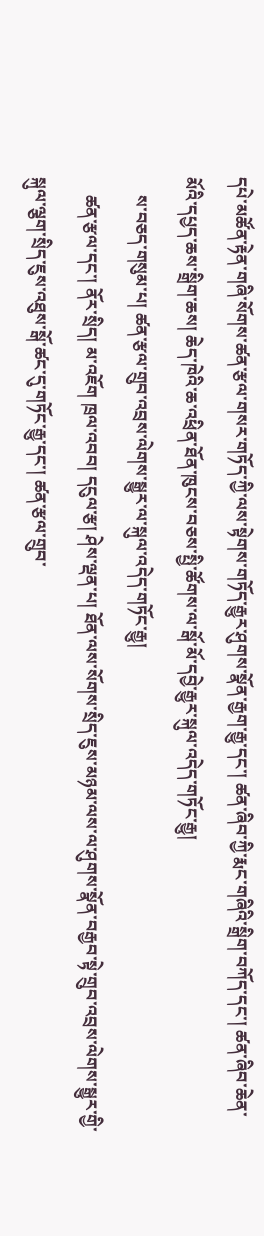དཔེ་མཚོན་རྟེན་གཞི་སོགས་ཚན་རྩལ་གསར་གཏོད་ཀྱི་ལས་སྟེགས་གཏོད་རྒྱུར་ཤུགས་སྣོན་རྒྱག་རྒྱུ་དང་། ཚན་ཞིབ་ཀྱི་རྨང་གཞིའི་སྒྲིག་བཀོད་དང་། ཚན་ཞིབ་ཆེན་མོའི་དཔྱད་ཆས་སྒྲིག་ཆས། ཆེད་ཁེའི་ཆ་འཕྲིན་ཐོན་ཁུངས་བཅས་སྤྱི་ཚོགས་ལ་སྒོ་མོ་དབྱེ་རྒྱུར་སྐུལ་འདེད་གཏོང་རྒྱུ།
    ས་བཅད་གསུམ་པ། ཚན་རྩལ་གྲུབ་འབྲས་ལེགས་སྒྱུར་ལ་སྐུལ་འདེད་གཏོང་རྒྱུ།
    ཚན་རྩལ་དང་། ནོར་སྲིད། མ་འཇོག ཁྲལ་འབབ། དངུལ་རྩ། ཤེས་ལྡན་པ། ཐོན་ལས་སོགས་སྲིད་ཇུས་མཉམ་ལས་ལ་ཤུགས་སྣོན་བརྒྱབ་སྟེ་གྲུབ་འབྲས་ལེགས་སྒྱུར་གྱི་སྐུལ་ལྕག་སྲིད་ཇུས་འཐུས་སྒོ་ཚང་དུ་གཏོང་རྒྱུ་དང་། ཚན་རྩལ་གྲུབ་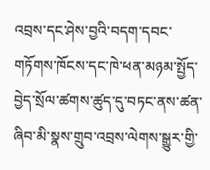འབྲས་དང་ཤེས་བྱའི་བདག་དབང་གཏོགས་ཁོངས་དང་ཁེ་ཕན་མཉམ་སྤྱོད་བྱེད་སྲོལ་ཚགས་ཚུད་དུ་བཏང་ནས་ཚན་ཞིབ་མི་སྣས་གྲུབ་འབྲས་ལེགས་སྒྱུར་གྱི་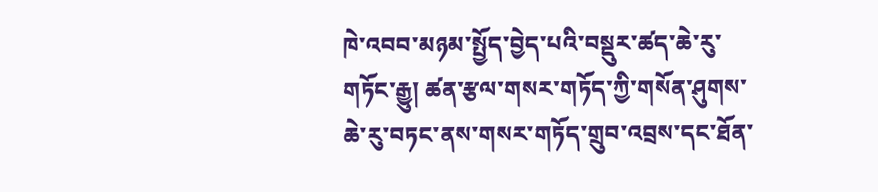ཁེ་འབབ་མཉམ་སྤྱོད་བྱེད་པའི་བསྡུར་ཚད་ཆེ་རུ་གཏོང་རྒྱུ། ཚན་རྩལ་གསར་གཏོད་ཀྱི་གསོན་ཤུགས་ཆེ་རུ་བཏང་ནས་གསར་གཏོད་གྲུབ་འབྲས་དང་ཐོན་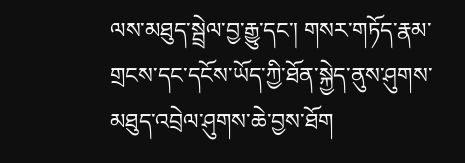ལས་མཐུད་སྦྲེལ་བྱ་རྒྱུ་དང་། གསར་གཏོད་རྣམ་གྲངས་དང་དངོས་ཡོད་ཀྱི་ཐོན་སྐྱེད་ནུས་ཤུགས་མཐུད་འབྲེལ་ཤུགས་ཆེ་བྱས་ཐོག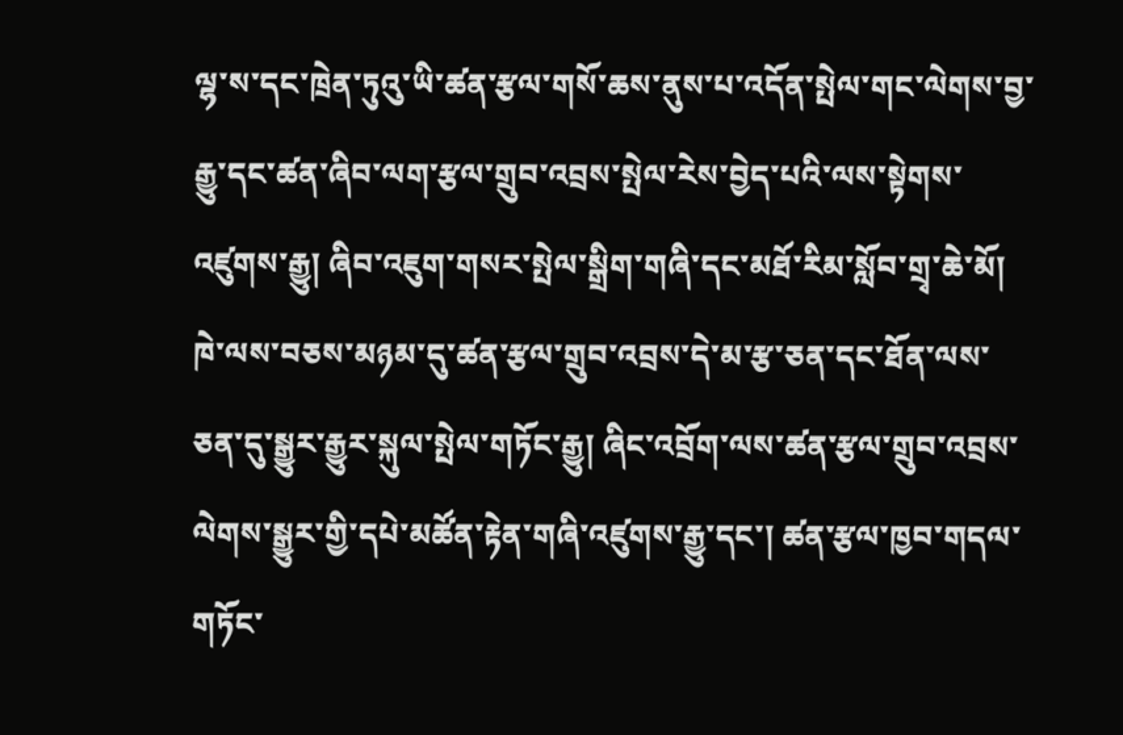ལྷ་ས་དང་ཁྲེན་ཏུའུ་ཡི་ཚན་རྩལ་གསོ་ཆས་ནུས་པ་འདོན་སྤེལ་གང་ལེགས་བྱ་རྒྱུ་དང་ཚན་ཞིབ་ལག་རྩལ་གྲུབ་འབྲས་སྤེལ་རེས་བྱེད་པའི་ལས་སྟེགས་འཛུགས་རྒྱུ། ཞིབ་འཇུག་གསར་སྤེལ་སྒྲིག་གཞི་དང་མཐོ་རིམ་སློབ་གྲྭ་ཆེ་མོ། ཁེ་ལས་བཅས་མཉམ་དུ་ཚན་རྩལ་གྲུབ་འབྲས་དེ་མ་རྩ་ཅན་དང་ཐོན་ལས་ཅན་དུ་སྒྱུར་རྒྱུར་སྐུལ་སྤེལ་གཏོང་རྒྱུ། ཞིང་འབྲོག་ལས་ཚན་རྩལ་གྲུབ་འབྲས་ལེགས་སྒྱུར་གྱི་དཔེ་མཚོན་རྟེན་གཞི་འཛུགས་རྒྱུ་དང་། ཚན་རྩལ་ཁྱབ་གདལ་གཏོང་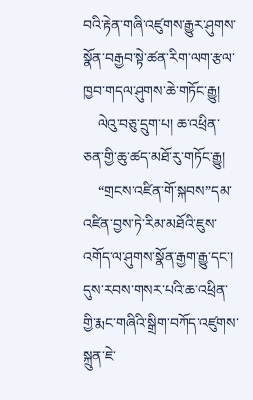བའི་རྟེན་གཞི་འཛུགས་རྒྱུར་ཤུགས་སྣོན་བརྒྱབ་སྟེ་ཚན་རིག་ལག་རྩལ་ཁྱབ་གདལ་ཤུགས་ཆེ་གཏོང་རྒྱུ།
    ལེའུ་བཅུ་དྲུག་པ། ཆ་འཕྲིན་ཅན་གྱི་ཆུ་ཚད་མཐོ་རུ་གཏོང་རྒྱུ།
    “གྲངས་འཛིན་གོ་སྐབས”དམ་འཛིན་བྱས་ཏེ་རིམ་མཐོའི་ཇུས་འགོད་ལ་ཤུགས་སྣོན་རྒྱག་རྒྱུ་དང་། དུས་རབས་གསར་པའི་ཆ་འཕྲིན་གྱི་རྨང་གཞིའི་སྒྲིག་བཀོད་འཛུགས་སྐྲུན་ཇེ་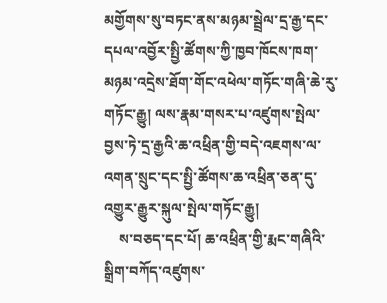མགྱོགས་སུ་བཏང་ནས་མཉམ་སྦྲེལ་དྲ་རྒྱ་དང་དཔལ་འབྱོར་སྤྱི་ཚོགས་ཀྱི་ཁྱབ་ཁོངས་ཁག་མཉམ་འདྲེས་ཐོག་གོང་འཕེལ་གཏོང་གཞི་ཆེ་རུ་གཏོང་རྒྱུ། ལས་རྣམ་གསར་པ་འཛུགས་སྤེལ་བྱས་ཏེ་དྲ་རྒྱའི་ཆ་འཕྲིན་གྱི་བདེ་འཇགས་ལ་འགན་སྲུང་དང་སྤྱི་ཚོགས་ཆ་འཕྲིན་ཅན་དུ་འགྱུར་རྒྱུར་སྐུལ་སྤེལ་གཏོང་རྒྱུ།
    ས་བཅད་དང་པོ། ཆ་འཕྲིན་གྱི་རྨང་གཞིའི་སྒྲིག་བཀོད་འཛུགས་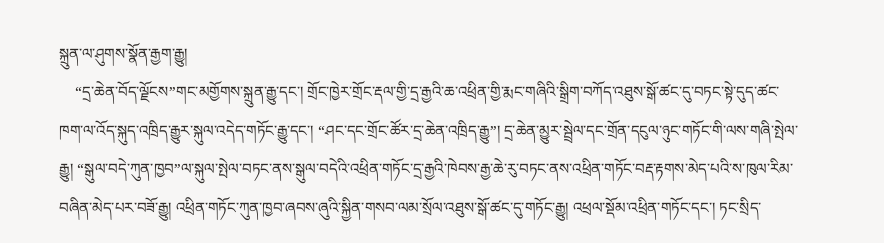སྐྲུན་ལ་ཤུགས་སྣོན་རྒྱག་རྒྱུ།
    “དྲ་ཆེན་བོད་ལྗོངས”གང་མགྱོགས་སྐྲུན་རྒྱུ་དང་། གྲོང་ཁྱེར་གྲོང་རྡལ་གྱི་དྲ་རྒྱའི་ཆ་འཕྲིན་གྱི་རྨང་གཞིའི་སྒྲིག་བཀོད་འཐུས་སྒོ་ཚང་དུ་བཏང་སྟེ་དུད་ཚང་ཁག་ལ་འོད་སྐུད་འཁྲིད་རྒྱུར་སྐུལ་འདེད་གཏོང་རྒྱུ་དང་། “ཤང་དང་གྲོང་ཚོར་དྲ་ཆེན་འཁྲིད་རྒྱུ”། དྲ་ཆེན་མྱུར་སྦྲེལ་དང་གྲོན་དངུལ་ཉུང་གཏོང་གི་ལས་གཞི་སྤེལ་རྒྱུ། “སྒུལ་བདེ་ཀུན་ཁྱབ”ལ་སྐུལ་སྤེལ་བཏང་ནས་སྒུལ་བདེའི་འཕྲིན་གཏོང་དྲ་རྒྱའི་ཁེབས་རྒྱ་ཆེ་རུ་བཏང་ནས་འཕྲིན་གཏོང་བརྡ་རྟགས་མེད་པའི་ས་ཁུལ་རིམ་བཞིན་མེད་པར་བཟོ་རྒྱུ། འཕྲིན་གཏོང་ཀུན་ཁྱབ་ཞབས་ཞུའི་སྐྱིན་གསབ་ལམ་སྲོལ་འཐུས་སྒོ་ཚང་དུ་གཏོང་རྒྱུ། འཕྲལ་སྡོམ་འཕྲིན་གཏོང་དང་། ཏང་སྲིད་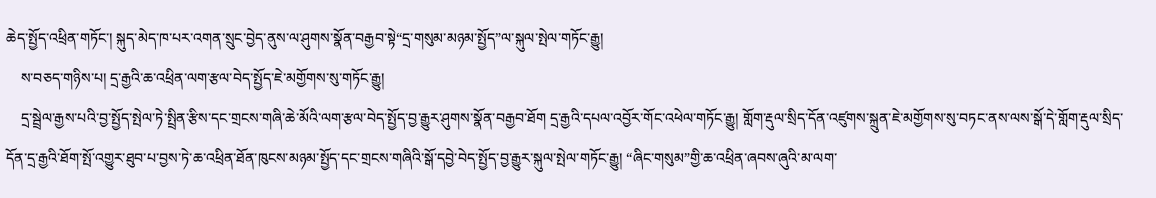ཆེད་སྤྱོད་འཕྲིན་གཏོང་། སྐུད་མེད་ཁ་པར་འགན་སྲུང་བྱེད་ནུས་ལ་ཤུགས་སྣོན་བརྒྱབ་སྟེ“དྲ་གསུམ་མཉམ་སྤྱོད”ལ་སྐུལ་སྤེལ་གཏོང་རྒྱུ།
    ས་བཅད་གཉིས་པ། དྲ་རྒྱའི་ཆ་འཕྲིན་ལག་རྩལ་བེད་སྤྱོད་ཇེ་མགྱོགས་སུ་གཏོང་རྒྱུ།
    དྲ་སྦྲེལ་རྒྱས་པའི་བྱ་སྤྱོད་སྤེལ་ཏེ་སྤྲིན་རྩིས་དང་གྲངས་གཞི་ཆེ་མོའི་ལག་རྩལ་བེད་སྤྱོད་བྱ་རྒྱུར་ཤུགས་སྣོན་བརྒྱབ་ཐོག དྲ་རྒྱའི་དཔལ་འབྱོར་གོང་འཕེལ་གཏོང་རྒྱུ། གློག་རྡུལ་སྲིད་དོན་འཛུགས་སྐྲུན་ཇེ་མགྱོགས་སུ་བཏང་ནས་ལས་སྒོ་དེ་གློག་རྡུལ་སྲིད་དོན་དྲ་རྒྱའི་ཐོག་སྤོ་འགྱུར་ཐུབ་པ་བྱས་ཏེ་ཆ་འཕྲིན་ཐོན་ཁུངས་མཉམ་སྤྱོད་དང་གྲངས་གཞིའི་སྒོ་དབྱེ་བེད་སྤྱོད་བྱ་རྒྱུར་སྐུལ་སྤེལ་གཏོང་རྒྱུ། “ཞིང་གསུམ”གྱི་ཆ་འཕྲིན་ཞབས་ཞུའི་མ་ལག་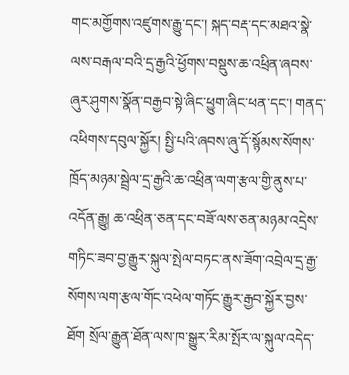གང་མགྱོགས་འཛུགས་རྒྱུ་དང་། སྐད་བརྡ་དང་མཐའ་སྣེ་ལས་བརྒལ་བའི་དྲ་རྒྱའི་ཕྱོགས་བསྡུས་ཆ་འཕྲིན་ཞབས་ཞུར་ཤུགས་སྣོན་བརྒྱབ་སྟེ་ཞིང་ཕྱུག་ཞིང་ཕན་དང་། གནད་འཕིགས་དབུལ་སྐྱོར། སྤྱི་པའི་ཞབས་ཞུ་དོ་སྙོམས་སོགས་ཁྲོད་མཉམ་སྦྲེལ་དྲ་རྒྱའི་ཆ་འཕྲིན་ལག་རྩལ་གྱི་ནུས་པ་འདོན་རྒྱུ། ཆ་འཕྲིན་ཅན་དང་བཟོ་ལས་ཅན་མཉམ་འདྲེས་གཏིང་ཟབ་བྱ་རྒྱུར་སྐུལ་སྤེལ་བཏང་ནས་ཟོག་འབྲེལ་དྲ་རྒྱ་སོགས་ལག་རྩལ་གོང་འཕེལ་གཏོང་རྒྱུར་རྒྱབ་སྐྱོར་བྱས་ཐོག སྲོལ་རྒྱུན་ཐོན་ལས་ཁ་སྒྱུར་རིམ་སྤོར་ལ་སྐུལ་འདེད་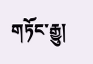གཏོང་རྒྱུ།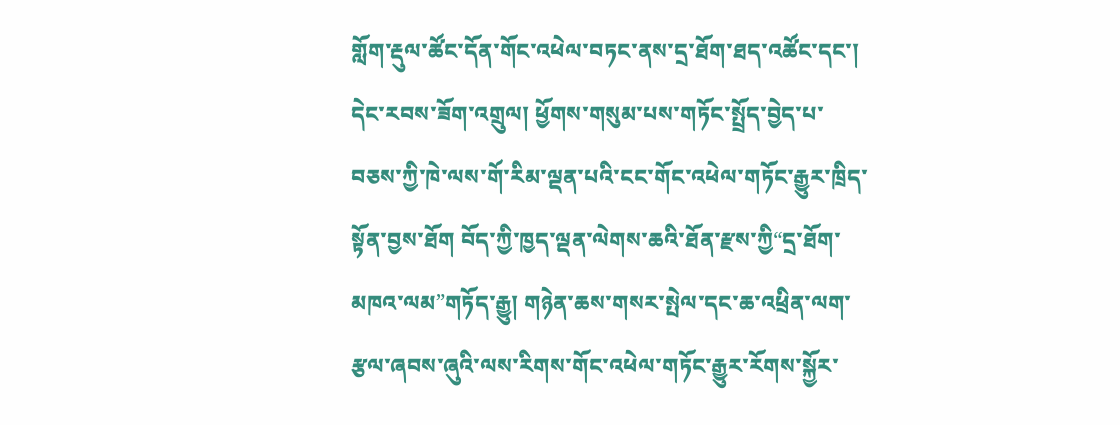གློག་རྡུལ་ཚོང་དོན་གོང་འཕེལ་བཏང་ནས་དྲ་ཐོག་ཐད་འཚོང་དང་། དེང་རབས་ཟོག་འགྲུལ། ཕྱོགས་གསུམ་པས་གཏོང་སྤྲོད་བྱེད་པ་བཅས་ཀྱི་ཁེ་ལས་གོ་རིམ་ལྡན་པའི་ངང་གོང་འཕེལ་གཏོང་རྒྱུར་ཁྲིད་སྟོན་བྱས་ཐོག བོད་ཀྱི་ཁྱད་ལྡན་ལེགས་ཆའི་ཐོན་རྫས་ཀྱི“དྲ་ཐོག་མཁའ་ལམ”གཏོད་རྒྱུ། གཉེན་ཆས་གསར་སྤེལ་དང་ཆ་འཕྲིན་ལག་རྩལ་ཞབས་ཞུའི་ལས་རིགས་གོང་འཕེལ་གཏོང་རྒྱུར་རོགས་སྐྱོར་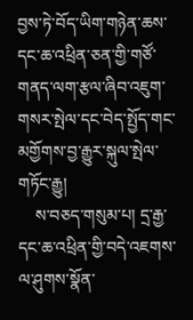བྱས་ཏེ་བོད་ཡིག་གཉེན་ཆས་དང་ཆ་འཕྲིན་ཅན་གྱི་གཙོ་གནད་ལག་རྩལ་ཞིབ་འཇུག་གསར་སྤེལ་དང་བེད་སྤྱོད་གང་མགྱོགས་བྱ་རྒྱུར་སྐུལ་སྤེལ་གཏོང་རྒྱུ།
    ས་བཅད་གསུམ་པ། དྲ་རྒྱ་དང་ཆ་འཕྲིན་གྱི་བདེ་འཇགས་ལ་ཤུགས་སྣོན་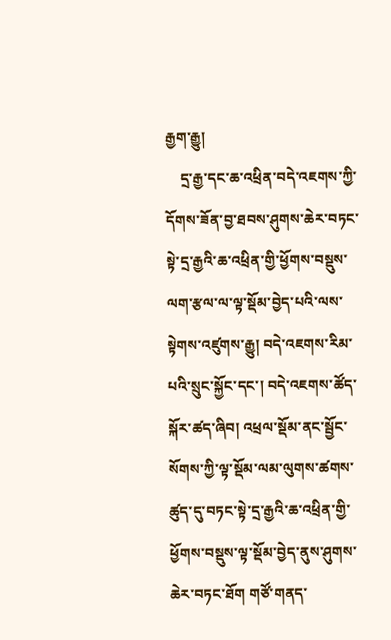རྒྱག་རྒྱུ།
    དྲ་རྒྱ་དང་ཆ་འཕྲིན་བདེ་འཇགས་ཀྱི་དོགས་ཟོན་བྱ་ཐབས་ཤུགས་ཆེར་བཏང་སྟེ་དྲ་རྒྱའི་ཆ་འཕྲིན་གྱི་ཕྱོགས་བསྡུས་ལག་རྩལ་ལ་ལྟ་སྡོམ་བྱེད་པའི་ལས་སྟེགས་འཛུགས་རྒྱུ། བདེ་འཇགས་རིམ་པའི་སྲུང་སྐྱོང་དང་། བདེ་འཇགས་ཚོད་སྐོར་ཚད་ཞིབ། འཕྲལ་སྡོམ་ནང་སྦྱོང་སོགས་ཀྱི་ལྟ་སྡོམ་ལམ་ལུགས་ཚགས་ཚུད་དུ་བཏང་སྟེ་དྲ་རྒྱའི་ཆ་འཕྲིན་གྱི་ཕྱོགས་བསྡུས་ལྟ་སྡོམ་བྱེད་ནུས་ཤུགས་ཆེར་བཏང་ཐོག གཙོ་གནད་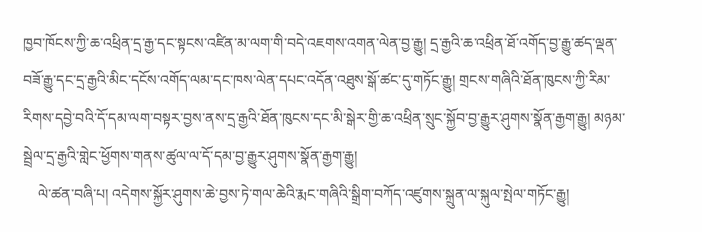ཁྱབ་ཁོངས་ཀྱི་ཆ་འཕྲིན་དྲ་རྒྱ་དང་སྟངས་འཛིན་མ་ལག་གི་བདེ་འཇགས་འགན་ལེན་བྱ་རྒྱུ། དྲ་རྒྱའི་ཆ་འཕྲིན་ཐོ་འགོད་བྱ་རྒྱུ་ཚད་ལྡན་བཟོ་རྒྱུ་དང་དྲ་རྒྱའི་མིང་དངོས་འགོད་ལམ་དང་ཁས་ལེན་དཔང་འདོན་འཐུས་སྒོ་ཚང་དུ་གཏོང་རྒྱུ། གྲངས་གཞིའི་ཐོན་ཁུངས་ཀྱི་རིམ་རིགས་དབྱེ་བའི་དོ་དམ་ལག་བསྟར་བྱས་ནས་དྲ་རྒྱའི་ཐོན་ཁུངས་དང་མི་སྒེར་གྱི་ཆ་འཕྲིན་སྲུང་སྐྱོབ་བྱ་རྒྱུར་ཤུགས་སྣོན་རྒྱག་རྒྱུ། མཉམ་སྦྲེལ་དྲ་རྒྱའི་གླེང་ཕྱོགས་གནས་ཚུལ་ལ་དོ་དམ་བྱ་རྒྱུར་ཤུགས་སྣོན་རྒྱག་རྒྱུ།
    ལེ་ཚན་བཞི་པ། འདེགས་སྐྱོར་ཤུགས་ཆེ་བྱས་ཏེ་གལ་ཆེའི་རྨང་གཞིའི་སྒྲིག་བཀོད་འཛུགས་སྐྲུན་ལ་སྐུལ་སྤེལ་གཏོང་རྒྱུ།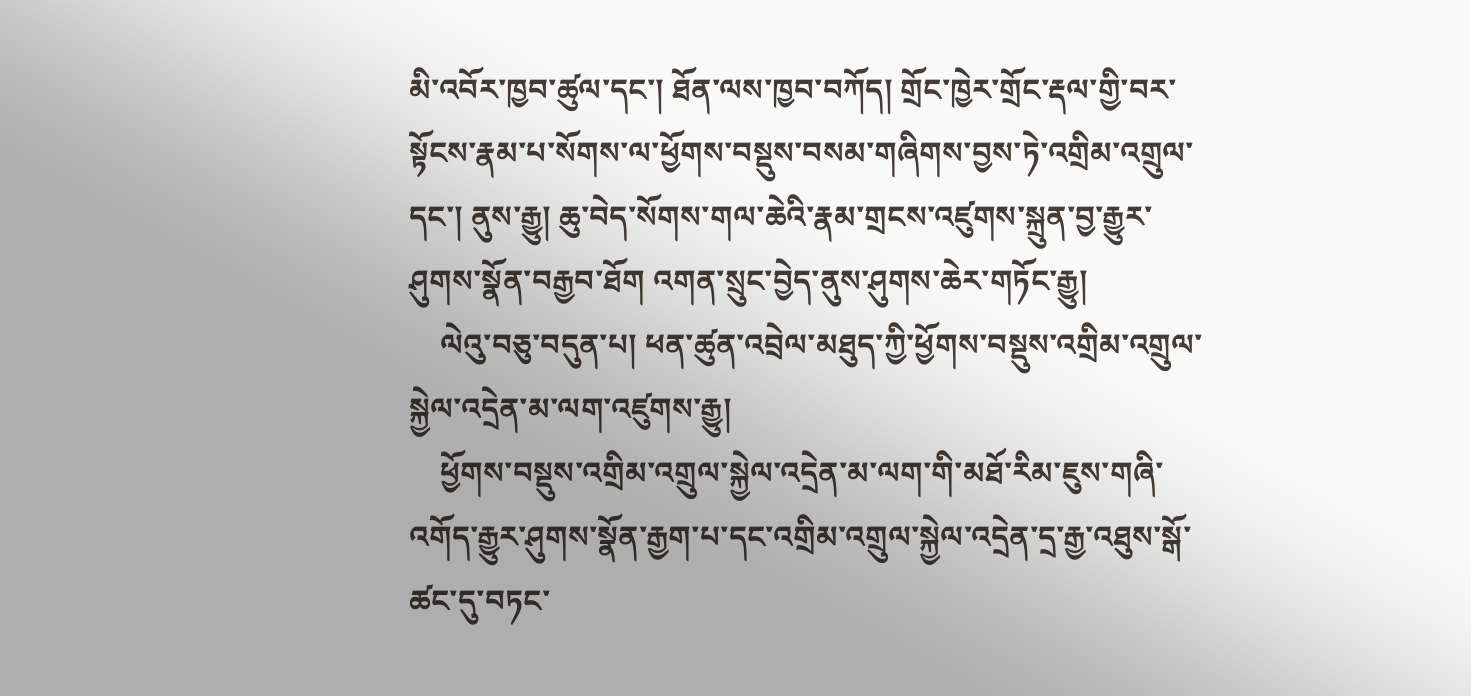མི་འབོར་ཁྱབ་ཚུལ་དང་། ཐོན་ལས་ཁྱབ་བཀོད། གྲོང་ཁྱེར་གྲོང་རྡལ་གྱི་བར་སྟོངས་རྣམ་པ་སོགས་ལ་ཕྱོགས་བསྡུས་བསམ་གཞིགས་བྱས་ཏེ་འགྲིམ་འགྲུལ་དང་། ནུས་རྒྱུ། ཆུ་བེད་སོགས་གལ་ཆེའི་རྣམ་གྲངས་འཛུགས་སྐྲུན་བྱ་རྒྱུར་ཤུགས་སྣོན་བརྒྱབ་ཐོག འགན་སྲུང་བྱེད་ནུས་ཤུགས་ཆེར་གཏོང་རྒྱུ།
    ལེའུ་བཅུ་བདུན་པ། ཕན་ཚུན་འབྲེལ་མཐུད་ཀྱི་ཕྱོགས་བསྡུས་འགྲིམ་འགྲུལ་སྐྱེལ་འདྲེན་མ་ལག་འཛུགས་རྒྱུ།
    ཕྱོགས་བསྡུས་འགྲིམ་འགྲུལ་སྐྱེལ་འདྲེན་མ་ལག་གི་མཐོ་རིམ་ཇུས་གཞི་འགོད་རྒྱུར་ཤུགས་སྣོན་རྒྱག་པ་དང་འགྲིམ་འགྲུལ་སྐྱེལ་འདྲེན་དྲ་རྒྱ་འཐུས་སྒོ་ཚང་དུ་བཏང་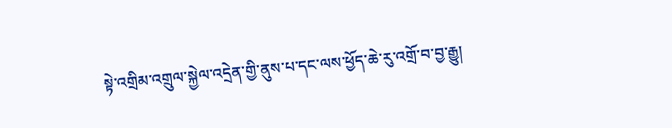སྟེ་འགྲིམ་འགྲུལ་སྐྱེལ་འདྲེན་གྱི་ནུས་པ་དང་ལས་ཕྱོད་ཆེ་རུ་འགྲོ་བ་བྱ་རྒྱུ།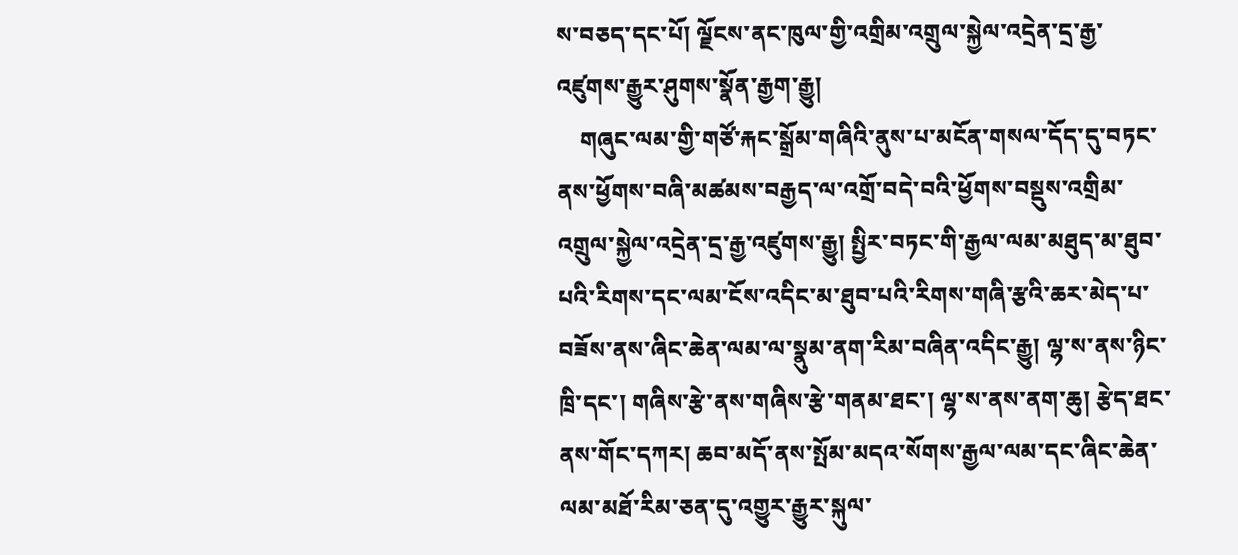ས་བཅད་དང་པོ། ལྗོངས་ནང་ཁུལ་གྱི་འགྲིམ་འགྲུལ་སྐྱེལ་འདྲེན་དྲ་རྒྱ་འཛུགས་རྒྱུར་ཤུགས་སྣོན་རྒྱག་རྒྱུ།
    གཞུང་ལམ་གྱི་གཙོ་རྐང་སྒྲོམ་གཞིའི་ནུས་པ་མངོན་གསལ་དོད་དུ་བཏང་ནས་ཕྱོགས་བཞི་མཚམས་བརྒྱད་ལ་འགྲོ་བདེ་བའི་ཕྱོགས་བསྡུས་འགྲིམ་འགྲུལ་སྐྱེལ་འདྲེན་དྲ་རྒྱ་འཛུགས་རྒྱུ། སྤྱིར་བཏང་གི་རྒྱལ་ལམ་མཐུད་མ་ཐུབ་པའི་རིགས་དང་ལམ་ངོས་འདིང་མ་ཐུབ་པའི་རིགས་གཞི་རྩའི་ཆར་མེད་པ་བཟོས་ནས་ཞིང་ཆེན་ལམ་ལ་སྣུམ་ནག་རིམ་བཞིན་འདིང་རྒྱུ། ལྷ་ས་ནས་ཉིང་ཁྲི་དང་། གཞིས་རྩེ་ནས་གཞིས་རྩེ་གནམ་ཐང་། ལྷ་ས་ནས་ནག་ཆུ། རྩེད་ཐང་ནས་གོང་དཀར། ཆབ་མདོ་ནས་སྤོམ་མདའ་སོགས་རྒྱལ་ལམ་དང་ཞིང་ཆེན་ལམ་མཐོ་རིམ་ཅན་དུ་འགྱུར་རྒྱུར་སྐུལ་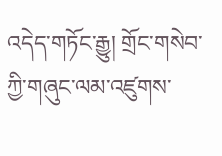འདེད་གཏོང་རྒྱུ། གྲོང་གསེབ་ཀྱི་གཞུང་ལམ་འཛུགས་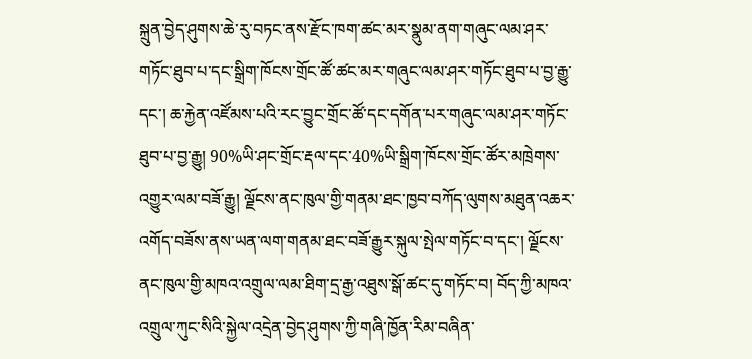སྐྲུན་བྱེད་ཤུགས་ཆེ་རུ་བཏང་ནས་རྫོང་ཁག་ཚང་མར་སྣུམ་ནག་གཞུང་ལམ་ཤར་གཏོང་ཐུབ་པ་དང་སྒྲིག་ཁོངས་གྲོང་ཚོ་ཚང་མར་གཞུང་ལམ་ཤར་གཏོང་ཐུབ་པ་བྱ་རྒྱུ་དང་། ཆ་རྐྱེན་འཛོམས་པའི་རང་བྱུང་གྲོང་ཚོ་དང་དགོན་པར་གཞུང་ལམ་ཤར་གཏོང་ཐུབ་པ་བྱ་རྒྱུ། 90%ཡི་ཤང་གྲོང་རྡལ་དང་40%ཡི་སྒྲིག་ཁོངས་གྲོང་ཚོར་མཁྲེགས་འགྱུར་ལམ་བཟོ་རྒྱུ། ལྗོངས་ནང་ཁུལ་གྱི་གནམ་ཐང་ཁྱབ་བཀོད་ལུགས་མཐུན་འཆར་འགོད་བཟོས་ནས་ཡན་ལག་གནམ་ཐང་བཟོ་རྒྱུར་སྐུལ་སྤེལ་གཏོང་བ་དང་། ལྗོངས་ནང་ཁུལ་གྱི་མཁའ་འགྲུལ་ལམ་ཐིག་དྲ་རྒྱ་འཐུས་སྒོ་ཚང་དུ་གཏོང་བ། བོད་ཀྱི་མཁའ་འགྲུལ་ཀུང་སིའི་སྐྱེལ་འདྲེན་བྱེད་ཤུགས་ཀྱི་གཞི་ཁྱོན་རིམ་བཞིན་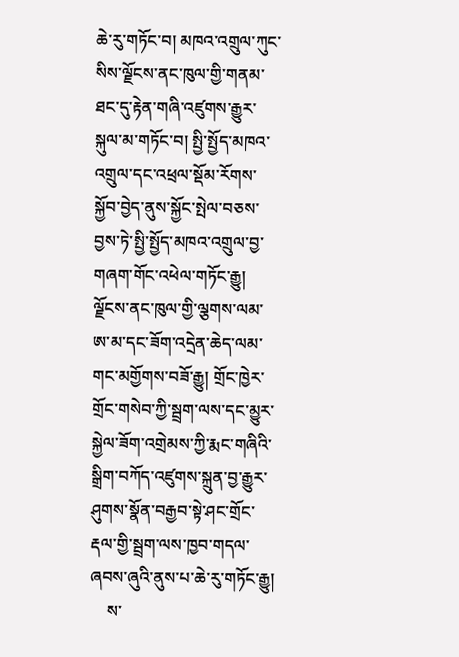ཆེ་རུ་གཏོང་བ། མཁའ་འགྲུལ་ཀུང་སིས་ལྗོངས་ནང་ཁུལ་གྱི་གནམ་ཐང་དུ་རྟེན་གཞི་འཛུགས་རྒྱུར་སྐུལ་མ་གཏོང་བ། སྤྱི་སྤྱོད་མཁའ་འགྲུལ་དང་འཕྲལ་སྡོམ་རོགས་སྐྱོབ་བྱེད་ནུས་སྐྱོང་སྤེལ་བཅས་བྱས་ཏེ་སྤྱི་སྤྱོད་མཁའ་འགྲུལ་བྱ་གཞག་གོང་འཕེལ་གཏོང་རྒྱུ། ལྗོངས་ནང་ཁུལ་གྱི་ལྕགས་ལམ་ཨ་མ་དང་ཟོག་འདྲེན་ཆེད་ལམ་གང་མགྱོགས་བཟོ་རྒྱུ། གྲོང་ཁྱེར་གྲོང་གསེབ་ཀྱི་སྦྲག་ལས་དང་མྱུར་སྐྱེལ་ཟོག་འགྲེམས་ཀྱི་རྨང་གཞིའི་སྒྲིག་བཀོད་འཛུགས་སྐྲུན་བྱ་རྒྱུར་ཤུགས་སྣོན་བརྒྱབ་སྟེ་ཤང་གྲོང་རྡལ་གྱི་སྦྲག་ལས་ཁྱབ་གདལ་ཞབས་ཞུའི་ནུས་པ་ཆེ་རུ་གཏོང་རྒྱུ།
    ས་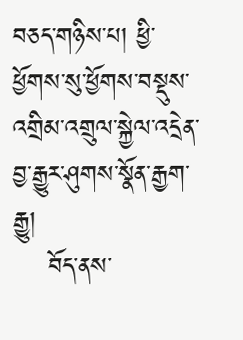བཅད་གཉིས་པ། ཕྱི་ཕྱོགས་སུ་ཕྱོགས་བསྡུས་འགྲིམ་འགྲུལ་སྐྱེལ་འདྲེན་བྱ་རྒྱུར་ཤུགས་སྣོན་རྒྱག་རྒྱུ།
    བོད་ནས་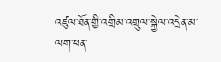འཛུལ་ཐོན་གྱི་འགྲིམ་འགྲུལ་སྐྱེལ་འདྲེན་མ་ལག་ཕན་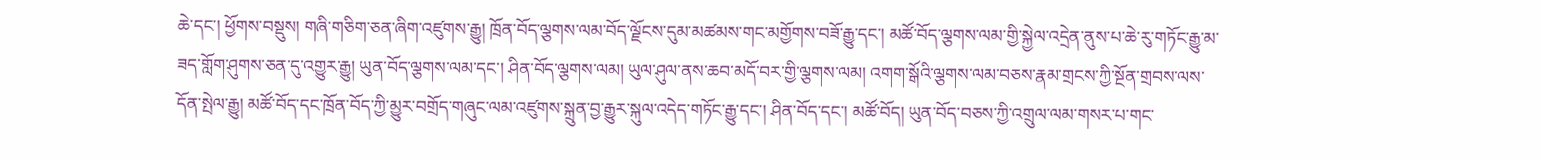ཆེ་དང་། ཕྱོགས་བསྡུས། གཞི་གཅིག་ཅན་ཞིག་འཛུགས་རྒྱུ། ཁྲོན་བོད་ལྕགས་ལམ་བོད་ལྗོངས་དུམ་མཚམས་གང་མགྱོགས་བཟོ་རྒྱུ་དང་། མཚོ་བོད་ལྕགས་ལམ་གྱི་སྐྱེལ་འདྲེན་ནུས་པ་ཆེ་རུ་གཏོང་རྒྱུ་མ་ཟད་གློག་ཤུགས་ཅན་དུ་འགྱུར་རྒྱུ། ཡུན་བོད་ལྕགས་ལམ་དང་། ཤིན་བོད་ལྕགས་ལམ། ཡུལ་ཤུལ་ནས་ཆབ་མདོ་བར་གྱི་ལྕགས་ལམ། འགག་སྒོའི་ལྕགས་ལམ་བཅས་རྣམ་གྲངས་ཀྱི་སྔོན་གྲབས་ལས་དོན་སྤེལ་རྒྱུ། མཚོ་བོད་དང་ཁྲོན་བོད་ཀྱི་མྱུར་བགྲོད་གཞུང་ལམ་འཛུགས་སྐྲུན་བྱ་རྒྱུར་སྐུལ་འདེད་གཏོང་རྒྱུ་དང་། ཤིན་བོད་དང་། མཚོ་བོད། ཡུན་བོད་བཅས་ཀྱི་འགྲུལ་ལམ་གསར་པ་གང་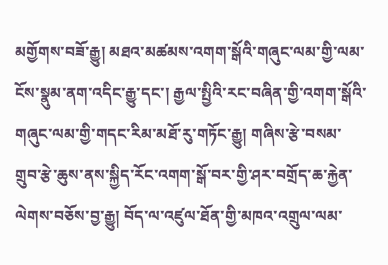མགྱོགས་བཟོ་རྒྱུ། མཐའ་མཚམས་འགག་སྒོའི་གཞུང་ལམ་གྱི་ལམ་ངོས་སྣུམ་ནག་འདིང་རྒྱུ་དང་། རྒྱལ་སྤྱིའི་རང་བཞིན་གྱི་འགག་སྒོའི་གཞུང་ལམ་གྱི་གདང་རིམ་མཐོ་རུ་གཏོང་རྒྱུ། གཞིས་རྩེ་བསམ་གྲུབ་རྩེ་ཆུས་ནས་སྐྱིད་རོང་འགག་སྒོ་བར་གྱི་ཤར་བགྲོད་ཆ་རྐྱེན་ལེགས་བཅོས་བྱ་རྒྱུ། བོད་ལ་འཛུལ་ཐོན་གྱི་མཁའ་འགྲུལ་ལམ་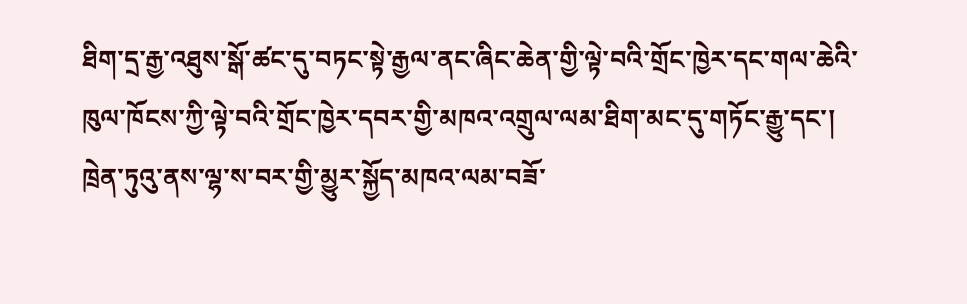ཐིག་དྲ་རྒྱ་འཐུས་སྒོ་ཚང་དུ་བཏང་སྟེ་རྒྱལ་ནང་ཞིང་ཆེན་གྱི་ལྟེ་བའི་གྲོང་ཁྱེར་དང་གལ་ཆེའི་ཁུལ་ཁོངས་ཀྱི་ལྟེ་བའི་གྲོང་ཁྱེར་དབར་གྱི་མཁའ་འགྲུལ་ལམ་ཐིག་མང་དུ་གཏོང་རྒྱུ་དང་། ཁྲེན་ཏུའུ་ནས་ལྷ་ས་བར་གྱི་མྱུར་སྐྱོད་མཁའ་ལམ་བཟོ་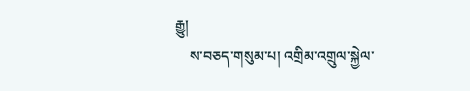རྒྱུ།
    ས་བཅད་གསུམ་པ། འགྲིམ་འགྲུལ་སྐྱེལ་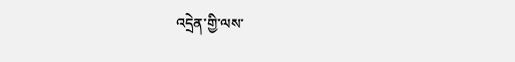འདྲེན་གྱི་ལས་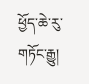ཕྱོད་ཆེ་རུ་གཏོང་རྒྱུ།